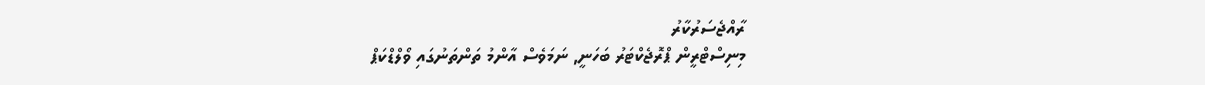ރާއްޖެސަރުކާރު
މިނިސްޓްރީން ޕްރޮޖެކްޓަރު ބަހަނީ, ނަމަވެސް އާންމު ތަންތަނުގައި ވޯލްޑްކަޕް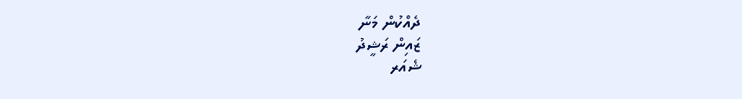ދެއްކުން މަނާ
ޒައިން ރަޝީދު
ޝެއަރ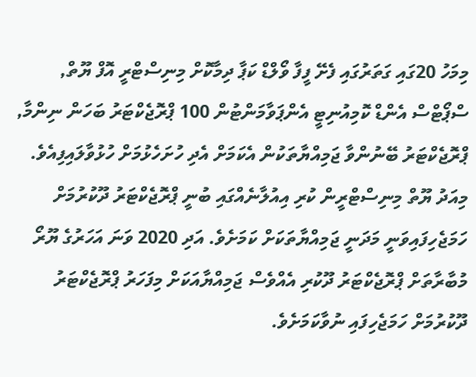މިމަހު 20ގައި ގަތަރުގައި ފެށޭ ފީފާ ވޯލްޑް ކަޕާ ދިމާކޮށް މިނިސްޓްރީ އޮފް ޔޫތް, ސްޕޯޓްސް އެންޑް ކޮމިއުނިޓީ އެންޕަވާމަންޓުން 100 ޕްރޮޖެކްޓަރު ބަހަން ނިންމާ, ޕްރޮޖެކްޓަރު ބޭނުންވާ ޖަމިއްޔާތަކުން އެކަމަށް އެދި ހުށަހެޅުމަށް ހުޅުވާލައިފިއެވެ.
މިއަދު ޔޫތް މިނިސްޓްރީން ކުރި އިއުލާނެއްގައި ބުނީ ޕްރޮޖެކްޓަރު ދޫކުރުމަށް ހަމަޖެހިފައިވަނީ މަދަނީ ޖަމިއްޔާތަކަށް ކަމަށެވެ. އަދި 2020 ވަނަ އަހަރުގެ ޔޫރޯ މުބާރާތަށް ޕްރޮޖެކްޓަރު ދޫކުރި އެއްވެސް ޖަމިއްޔާއަކަށް މިފަހަރު ޕްރޮޖެކްޓަރު ދޫކުރުމަށް ހަމަޖެހިފައި ނުވާކަމަށެވެ.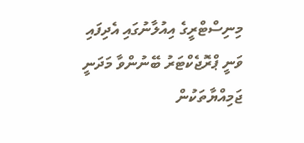މިނިސްޓްރީގެ އިއުލާނުގައި އެދިފައި ވަނީ ޕްރޮޖެކްޓަރު ބޭނުންވާ މަދަނީ ޖަމިއްޔާތަކުން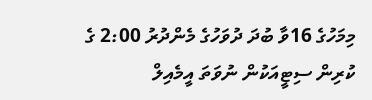މިމަހުގެ 16ވާ ބުދަ ދުވަހުގެ މެންދުރު 2:00 ގެ ކުރިން ސިޓީއަކުން ނުވަތަ އީމެއިލް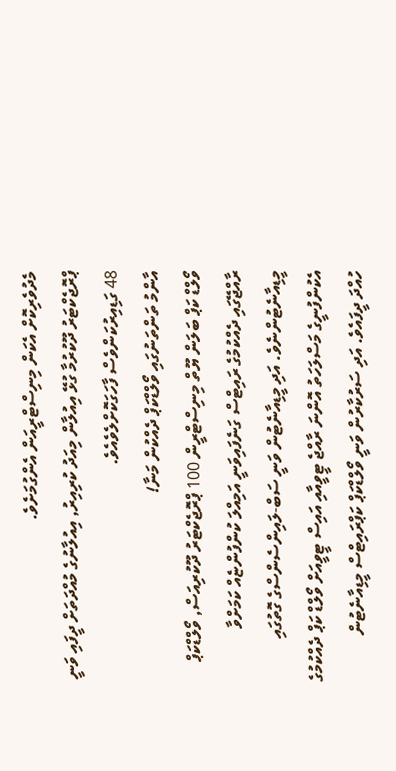މެދުވެރިކޮށް އެކަން މިނިސްޓްރީއަން އެންގުމަށެވެ.
ޕްރޮޖެކްޓަރު ދޫކުރުމާ ގުޅޭ އިއުލާން މިއަދު ކުރިއިރު, އިއުލާނުގެ މުއްދަތަށް ދީފައި ވަނީ 48 ގަޑިއިރުކަންވެސް ފާހަގަކޮށްލެވެއެވެ.
އާންމު ތަންތަނުގައި ވޯލްޑްކަޕް ދެއްކުން މަނާ!
ވޯލްޑް ކަޕް ބަލަން ޔޫތް މިނިސްޓްރީން 100 ޕްރޮޖެކްޓަރު ދޫކުރިއަސް, ވޯލްޑްކަޕް ރާއްޖޭގައި ދެއްކުމުގެ ރައިޓްސް ގަނެފައިވަނީ އަމިއްލަ ކުންފުންޏެއް ކަމަށްވާ މީޑިއާނެޓުންނެވެ. އަދި މީޑިއާނެޓުން ވަނީ ސަބް-ލައިންސެންސްގެ ގޮތުގައި އެކުންފުނީގެ މަސްލަހަތު އޮންނަ ރާއްޖެ ޓީވީއާއި އައިސް ޓީވީއަށް ވޯލްޑް ކަޕް ދެއްކުމުގެ ހުއްދަ ދީފައެވެ. އަދި ސަރުކާރުން ވަނީ ވޯލްޑްކަޕް ކަޕްރައިޓްސް މީޑިއާނެޓުން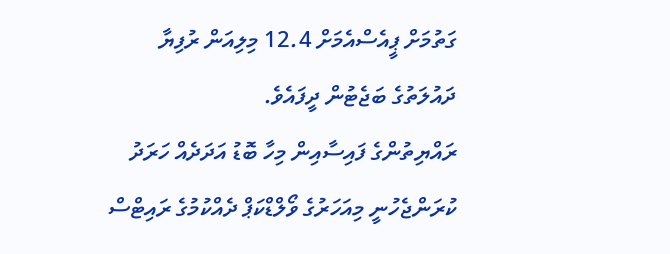ގަތުމަށް ޕީއެސްއެމަށް 12.4 މިލިއަން ރުފިޔާ ދައުލަތުގެ ބަޖެޓުން ދީފައެވެ.
ރައްޔިތުންގެ ފައިސާއިން މިހާ ބޮޑު އަދަދެއް ހަރަދު ކުރަންޖެހުނީ މިއަހަރުގެ ވޯލްޑްކަޕް ދެއްކުމުގެ ރައިޓްސް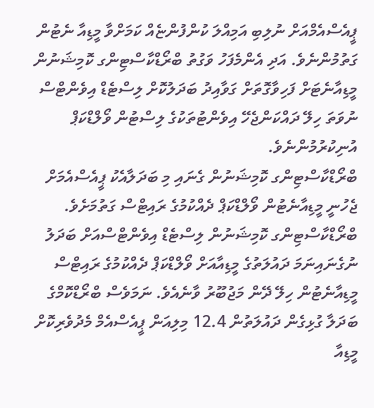ޕީއެސްއެމްއަށް ނުލިބި އަމިއްލަ ކުންފުންޏެއް ކަމަށްވާ މީޑިއާ ނެޓުން ގަތުމުންނެވެ. އަދި އެންމެފަހު ވަގުތު ބްރޯޑްކާސްޓިންގ ކޮމިޝަނުން މީޑިއާނެޓަށް ފަހިވާގޮތަށް ގަވާއިދު ބަދަލުކޮށް ލިސްޓެޑް އިވެންޓްސް ނުވަތަ ހިލޭ ދައްކަންޖެހޭ އިވެންޓުތަކުގެ ލިސްޓުން ވޯލްޑްކަޕް އުނިކުރުމުންނެވެ.
ބްރޯޑްކާސްޓިންގ ކޮމިޝަނުން ގެނައި މި ބަދަލާއެކު ޕީއެސްއެމަށް ޖެހުނީ މީޑިއާނެޓުން ވޯލްޑްކަޕް ދެއްކުމުގެ ރައިޓްސް ގަތުމަށެވެ. ބްރޯޑްކާސްޓިންގ ކޮމިޝަނުން ލިސްޓެޑް އިވެންޓްސްއަށް ބަދަލު ނުގެނައިނަމަ ދައުލަތުގެ މީޑިއާއަށް ވޯލްޑްކަޕް ދެއްކުމުގެ ރައިޓްސް މީޑިއާނެޓުން ހިލޭ ދޭން މަޖުބޫރު ވާނެއެވެ. ނަމަވެސް ބްރޯޑްކޮމްގެ ބަދަލާ ގުޅިގެން ދައުލަތުން 12.4 މިލިއަން ޕީއެސްއެމް މެދުވެރިކޮށް މީޑިއާ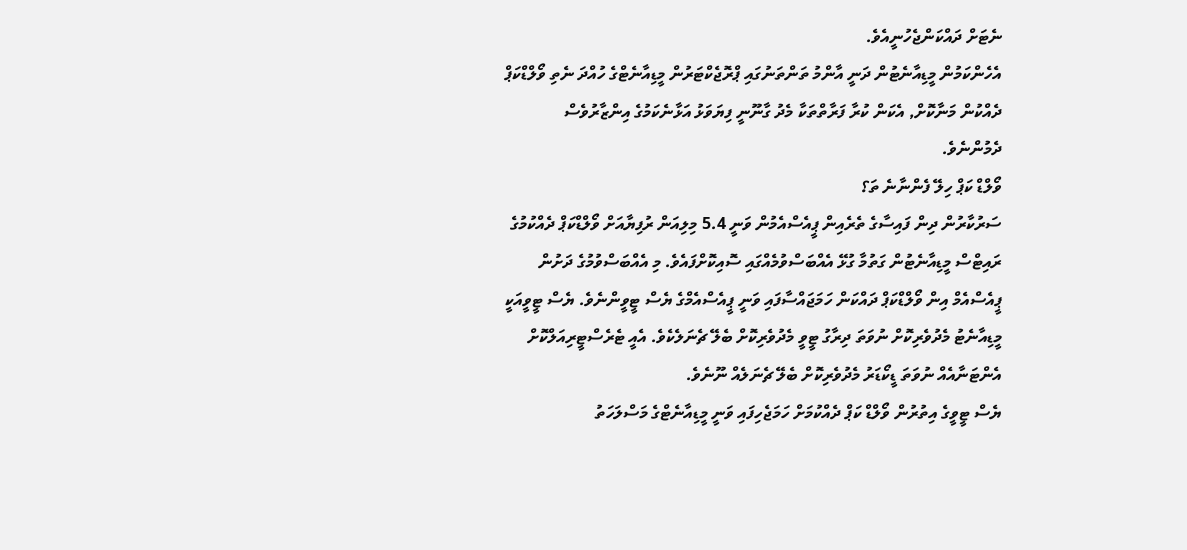ނެޓަށް ދައްކަންޖެހުނީއެވެ.
އެހެންކަމުން މީޑިއާނެޓުން ދަނީ އާންމު ތަންތަނުގައި ޕްރޮޖެކްޓަރުން މީޑިއާނެޓްގެ ހުއްދަ ނެތި ވޯލްޑްކަޕް ދެއްކުން މަނާކޮށް, އެކަން ކުރާ ފަރާތްތަކާ މެދު ގާނޫނީ ފިޔަވަޅު އަޅާނެކަމުގެ އިންޒާރުވެސް ދެމުންނެވެ.
ވޯލްޑް ކަޕް ހިލޭ ފެންނާނެ ތަ؟
ސަރުކާރުން ދިން ފައިސާގެ ތެރެއިން ޕީއެސްއެމުން ވަނީ 5.4 މިލިއަން ރުފިޔާއަށް ވޯލްޑްކަޕް ދެއްކުމުގެ ރައިޓްސް މީޑިއާނެޓުން ގަތުމާ ގުޅޭ އެއްބަސްވުމެއްގައި ސޮއިކޮށްފައެވެ. މި އެއްބަސްވުމުގެ ދަށުން ޕީއެސްއެމް އިން ވޯލްޑްކަޕް ދައްކަން ހަމަޖައްސާފައި ވަނީ ޕީއެސްއެމްގެ ޔެސް ޓީވީންނެވެ. ޔެސް ޓީވީއަކީ މީޑިއާނެޓު މެދުވެރިކޮށް ނުވަތަ ދިރާގު ޓީވީ މެދުވެރިކޮށް ބެލޭ ޗެނަލެކެވެ. އެއީ ޓެރެސްޓީރިއަލްކޮށް އެންޓަނާއެއް ނުވަތަ ޑީކޯޑަރު މެދުވެރިކޮށް ބެލޭ ޗެނަލެއް ނޫނެވެ.
ޔެސް ޓީވީގެ އިތުރުން ވޯލްޑް ކަޕް ދެއްކުމަށް ހަމަޖެހިފައި ވަނީ މީޑިއާނެޓްގެ މަސްލަހަތު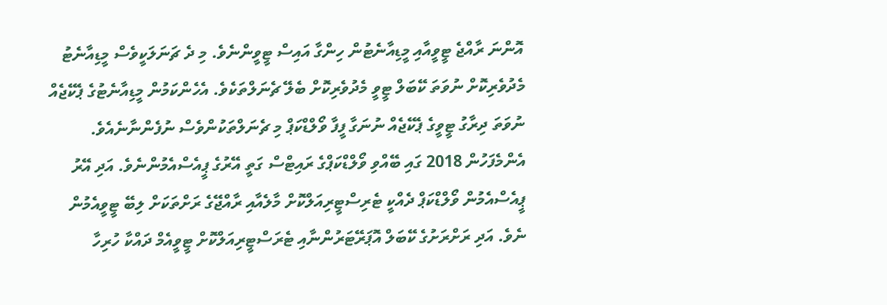އޮންނަ ރާއްޖެ ޓީވީއާއި މީޑިއާނެޓުން ހިންގާ އައިސް ޓީވީންނެވެ. މި ދެ ޗަނަލަކީވެސް މީޑިއާނެޓު މެދުވެރިކޮށް ނުވަތަ ކޭބަލް ޓީވީ މެދުވެރިކޮށް ބެލޭ ޗެނަލްތަކެވެ. އެހެންކަމުން މީޑިއާނެޓުގެ ޕެކޭޖެއް ނުވަތަ ދިރާގު ޓީވީގެ ޕެކޭޖެއް ނުނަގާ ފީފާ ވޯލްޑްކަޕް މި ޗެނަލްތަކުންވެސް ނުފެންނާނެއެވެ.
އެންމެފަހުން 2018 ގައި ބޭއްވި ވޯލްޑްކަޕްގެ ރައިޓްސް ގަތީ އޭރުގެ ޕީއެސްއެމުންނެވެ. އަދި އޭރު ޕީއެސްއެމުން ވޯލްޑްކަޕް ދެއްކީ ޓެރިސްޓީރިއަލްކޮށް މާލެއާއި ރާއްޖޭގެ ރަށްތަކަށް ލިބޭ ޓީވީއެމުން ނެވެ. އަދި ރަށްރަށުގެ ކޭބަލް އޮޕަރޭޓަރުންނާއި ޓެރަސްޓީރިއަލްކޮށް ޓީވީއެމް ދައްކާ ހުރިހާ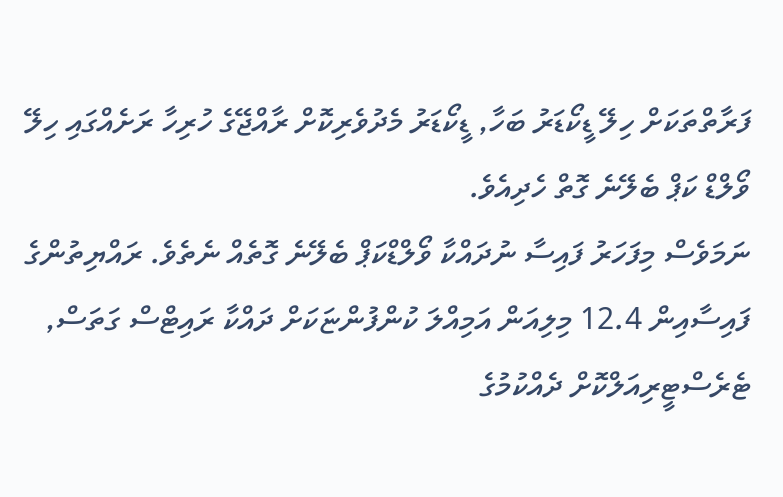ފަރާތްތަކަށް ހިލޭ ޑީކޯޑަރު ބަހާ, ޑީކޯޑަރު މެދުވެރިކޮށް ރާއްޖޭގެ ހުރިހާ ރަށެއްގައި ހިލޭ ވޯލްޑް ކަޕް ބެލޭނެ ގޮތް ހެދިއެވެ.
ނަމަވެސް މިފަހަރު ފައިސާ ނުދައްކާ ވޯލްޑްކަޕް ބެލޭނެ ގޮތެއް ނެތެވެ. ރައްޔިތުންގެ ފައިސާއިން 12.4 މިލިއަން އަމިއްލަ ކުންފުންޏަކަށް ދައްކާ ރައިޓްސް ގަތަސް, ޓެރެސްޓީރިއަލްކޮށް ދެއްކުމުގެ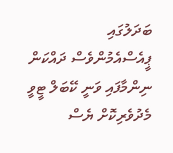ބަދަލުގައި ޕީއެސްއެމުންވެސް ދައްކަން ނިންމާފައި ވަނީ ކޭބަލް ޓީވީ މެދުވެރިކޮށް ޔެސް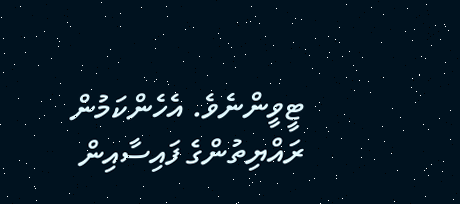ޓީވީންނެވެ. އެހެންކަމުން ރައްޔިތުންގެ ފައިސާއިން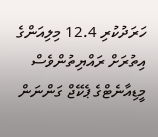ހަރަދުކުރި 12.4 މިލިއަންގެ އިތުރަށް ރައްޔިތުންވެސް މީޑިއާނެޓްގެ ޕެކޭޖް ގަންނަން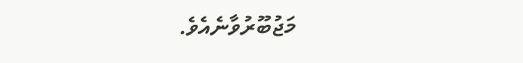މަޖުބޫރުވާނެއެވެ.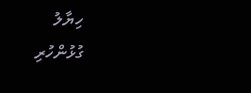ހިޔާލު
ގުޅުންހުރި